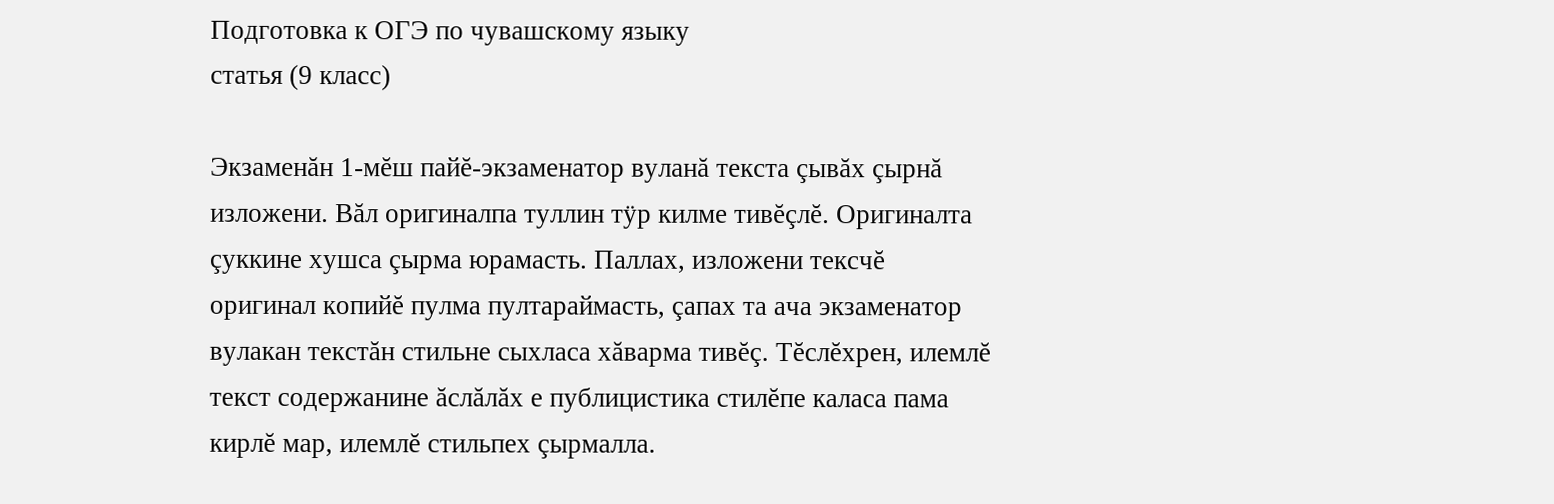Подготовка к ОГЭ по чувашскому языку
статья (9 класс)

Экзаменăн 1-мĕш пайĕ-экзаменатор вуланă текста çывăх çырнă изложени. Вăл оригиналпа туллин тÿр килме тивĕçлĕ. Оригиналта çуккине хушса çырма юрамасть. Паллах, изложени тексчĕ оригинал копийĕ пулма пултараймасть, çапах та ача экзаменатор вулакан текстăн стильне сыхласа хăварма тивĕç. Тĕслĕхрен, илемлĕ текст содержанине ăслăлăх е публицистика стилĕпе каласа пама кирлĕ мар, илемлĕ стильпех çырмалла.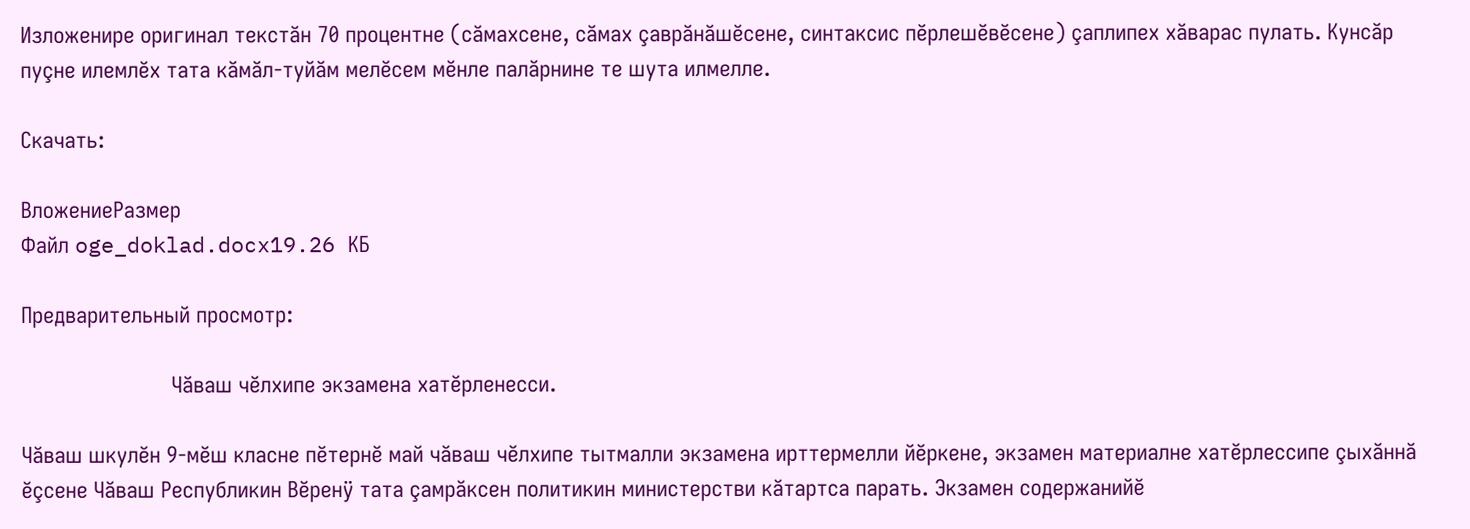Изложенире оригинал текстăн 70 процентне (сăмахсене, сăмах çаврăнăшĕсене, синтаксис пĕрлешĕвĕсене) çаплипех хăварас пулать. Кунсăр пуçне илемлĕх тата кăмăл-туйăм мелĕсем мĕнле палăрнине те шута илмелле.

Скачать:

ВложениеРазмер
Файл oge_doklad.docx19.26 КБ

Предварительный просмотр:

                         Чăваш чĕлхипе экзамена хатĕрленесси.

Чăваш шкулĕн 9-мĕш класне пĕтернĕ май чăваш чĕлхипе тытмалли экзамена ирттермелли йĕркене, экзамен материалне хатĕрлессипе çыхăннă ĕçсене Чăваш Республикин Вĕренÿ тата çамрăксен политикин министерстви кăтартса парать. Экзамен содержанийĕ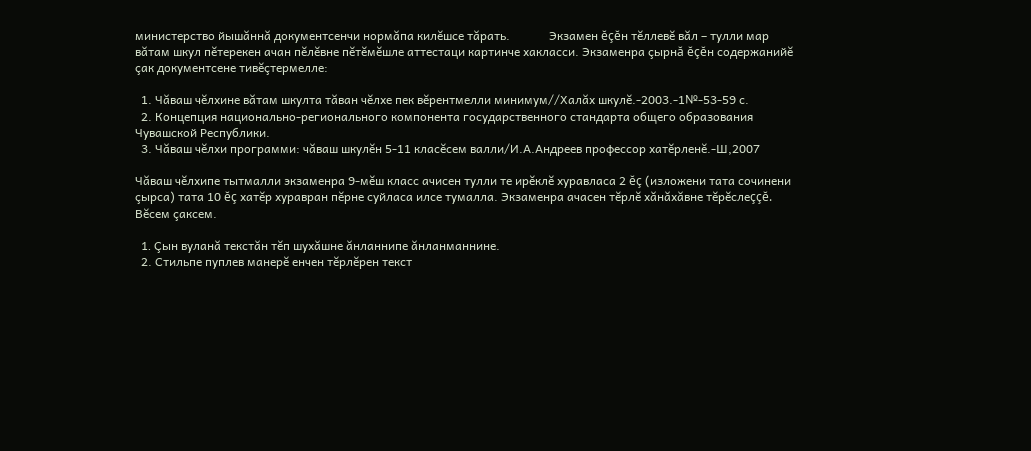министерство йышăннă документсенчи нормăпа килĕшсе тăрать.             Экзамен ĕçĕн тĕллевĕ вăл – тулли мар вăтам шкул пĕтерекен ачан пĕлĕвне пĕтĕмĕшле аттестаци картинче хакласси. Экзаменра çырнă ĕçĕн содержанийĕ çак документсене тивĕçтермелле:

  1. Чăваш чĕлхине вăтам шкулта тăван чĕлхе пек вĕрентмелли минимум//Халăх шкулĕ.-2003.-1№-53-59 с.
  2. Концепция национально-регионального компонента государственного стандарта общего образования Чувашской Республики.
  3. Чăваш чĕлхи программи: чăваш шкулĕн 5-11 класĕсем валли/И.А.Андреев профессор хатĕрленĕ.-Ш,2007

Чăваш чĕлхипе тытмалли экзаменра 9-мĕш класс ачисен тулли те ирĕклĕ хуравласа 2 ĕç (изложени тата сочинени çырса) тата 10 ĕç хатĕр хуравран пĕрне суйласа илсе тумалла. Экзаменра ачасен тĕрлĕ хăнăхăвне тĕрĕслеççĕ. Вĕсем çаксем.

  1. Çын вуланă текстăн тĕп шухăшне ăнланнипе ăнланманнине.
  2. Стильпе пуплев манерĕ енчен тĕрлĕрен текст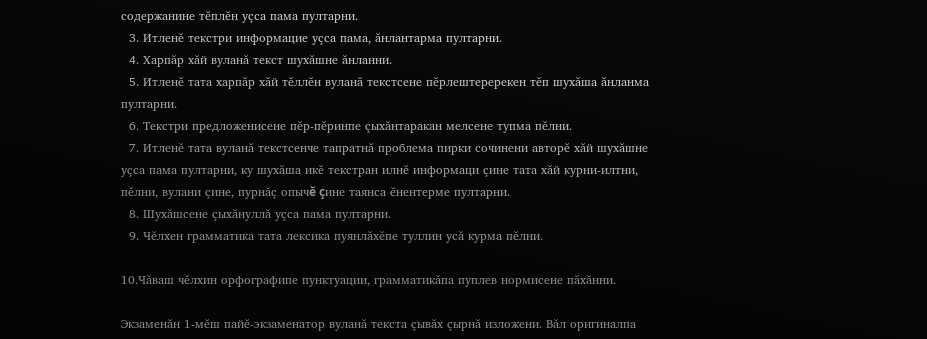содержанине тĕплĕн уçса пама пултарни.
  3. Итленĕ текстри информацие уçса пама, ăнлантарма пултарни.
  4. Харпăр хăй вуланă текст шухăшне ăнланни.
  5. Итленĕ тата харпăр хăй тĕллĕн вуланă текстсене пĕрлештеререкен тĕп шухăша ăнланма пултарни.
  6. Текстри предложенисене пĕр-пĕринпе çыхăнтаракан мелсене тупма пĕлни.
  7. Итленĕ тата вуланă текстсенче тапратнă проблема пирки сочинени авторĕ хăй шухăшне уçса пама пултарни, ку шухăша икĕ текстран илнĕ информаци çине тата хăй курни-илтни, пĕлни, вулани çине, пурнăç опычĕ çине таянса ĕнентерме пултарни.
  8. Шухăшсене çыхăнуллă уçса пама пултарни.
  9. Чĕлхен грамматика тата лексика пуянлăхĕпе туллин усă курма пĕлни.

10.Чăваш чĕлхин орфографипе пунктуации, грамматикăпа пуплев нормисене пăхăнни.

Экзаменăн 1-мĕш пайĕ-экзаменатор вуланă текста çывăх çырнă изложени. Вăл оригиналпа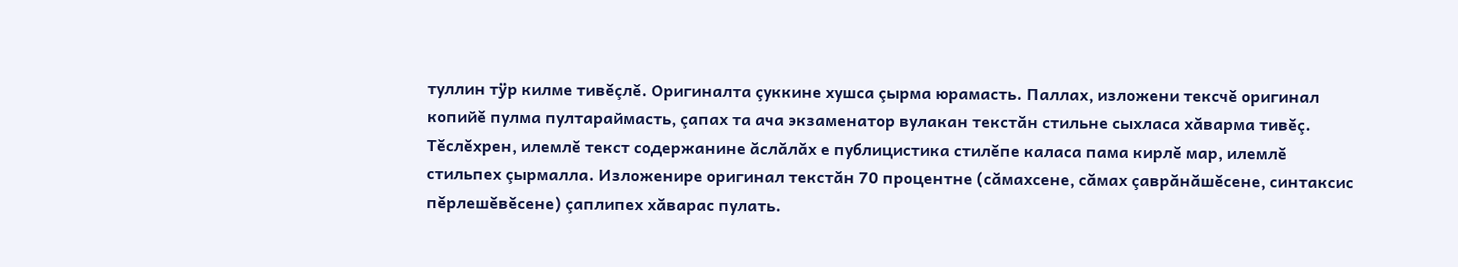туллин тÿр килме тивĕçлĕ. Оригиналта çуккине хушса çырма юрамасть. Паллах, изложени тексчĕ оригинал копийĕ пулма пултараймасть, çапах та ача экзаменатор вулакан текстăн стильне сыхласа хăварма тивĕç. Тĕслĕхрен, илемлĕ текст содержанине ăслăлăх е публицистика стилĕпе каласа пама кирлĕ мар, илемлĕ стильпех çырмалла. Изложенире оригинал текстăн 70 процентне (сăмахсене, сăмах çаврăнăшĕсене, синтаксис пĕрлешĕвĕсене) çаплипех хăварас пулать.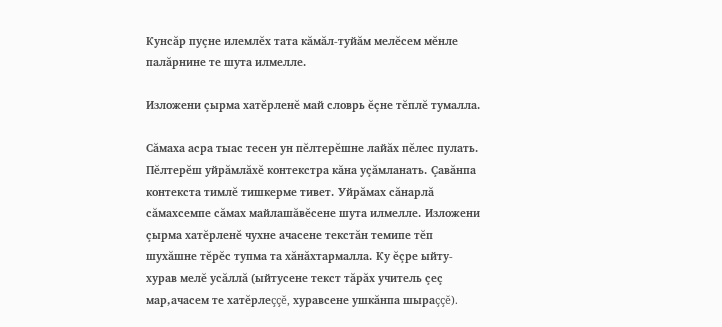Кунсăр пуçне илемлĕх тата кăмăл-туйăм мелĕсем мĕнле палăрнине те шута илмелле.

Изложени çырма хатĕрленĕ май словрь ĕçне тĕплĕ тумалла.

Сăмаха асра тыас тесен ун пĕлтерĕшне лайăх пĕлес пулать. Пĕлтерĕш уйрăмлăхĕ контекстра кăна уçăмланать. Çавăнпа контекста тимлĕ тишкерме тивет. Уйрăмах сăнарлă сăмахсемпе сăмах майлашăвĕсене шута илмелле. Изложени çырма хатĕрленĕ чухне ачасене текстăн темипе тĕп шухăшне тĕрĕс тупма та хăнăхтармалла. Ку ĕçре ыйту-хурав мелĕ усăллă (ыйтусене текст тăрăх учитель çеç мар,ачасем те хатĕрлеççĕ, хуравсене ушкăнпа шыраççĕ).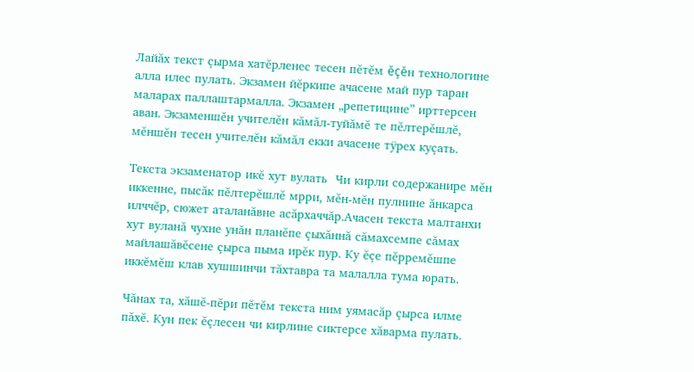Лайăх текст çырма хатĕрленес тесен пĕтĕм ĕçĕн технологине алла илес пулать. Экзамен йĕркипе ачасене май пур таран маларах паллаштармалла. Экзамен „репетицине” ирттерсен аван. Экзаменшĕн учителĕн кăмăл-туйăмĕ те пĕлтерĕшлĕ, мĕншĕн тесен учителĕн кăмăл екки ачасене тÿрех куçать.

Текста экзаменатор икĕ хут вулать  Чи кирли содержанире мĕн иккенне, пысăк пĕлтерĕшлĕ мрри, мĕн-мĕн пулнине ăнкарса илччĕр, сюжет аталанăвне асăрхаччăр.Ачасен текста малтанхи хут вуланă чухне унăн планĕпе çыхăннă сăмахсемпе сăмах майлашăвĕсене çырса пыма ирĕк пур. Ку ĕçе пĕрремĕшпе  иккĕмĕш клав хушшинчи тăхтавра та малалла тума юрать.

Чăнах та, хăшĕ-пĕри пĕтĕм текста ним уямасăр çырса илме пăхĕ. Кун пек ĕçлесен чи кирлине сиктерсе хăварма пулать.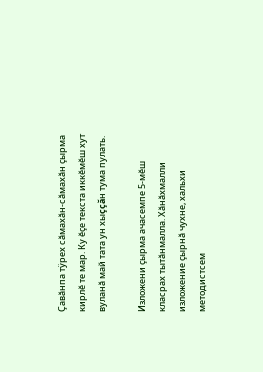Çавăнпа тÿрех сăмахăн-сăмахăн çырма кирлĕ те мар. Ку ĕçе текста иккĕмĕш хут вуланă май тата ун хыççăн тума пулать.

Изложени çырма ачасемпе 5-мĕш класрах тытăнмалла. Хăнăхмалли изложение çырнă чухне, хальхи методистсем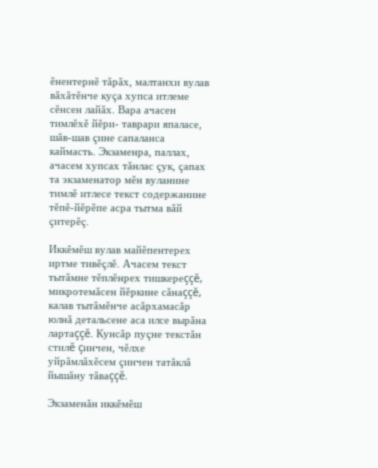ĕнентернĕ тăрăх, малтанхи вулав вăхăтĕнче куçа хупса итлеме сĕнсен лайăх. Вара ачасен тимлĕхĕ йĕри- таврари япаласе, шăв-шав çине сапаланса каймасть. Экзаменра, паллах, ачасем хупсах тăнлас çук, çапах та экзаменатор мĕн вуланине тимлĕ итлесе текст содержанине тĕпĕ-йĕрĕпе асра тытма вăй çитерĕç.

Иккĕмĕш вулав майĕпентерех иртме тивĕçлĕ. Ачасем текст тытăмне тĕплĕнрех тишкереççĕ, микротемăсен йĕркине сăнаççĕ, калав тытăмĕнче асăрхамасăр юлнă детальсене аса илсе вырăна лартаççĕ. Кунсăр пуçне текстăн стилĕ çинчен, чĕлхе уйрăмлăхĕсем çинчен татăклă йышăну тăваççĕ.

Экзаменăн иккĕмĕш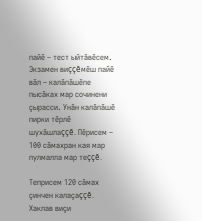пайĕ – тест ыйтăвĕсем.  Экзамен виççĕмĕш пайĕ вăл – калăпăшĕпе пысăках мар сочинени çырасси. Унăн калăпăшĕ пирки тĕрлĕ шухăшлаççĕ. Пĕрисем – 100 сăмахран кая мар пулмалла мар теççĕ.

Теприсем 120 сăмах çинчен калаçаççĕ. Хаклав виçи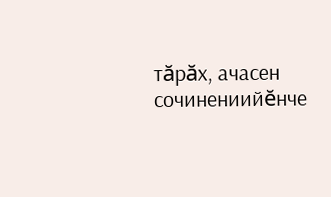тăрăх, ачасен сочинениийĕнче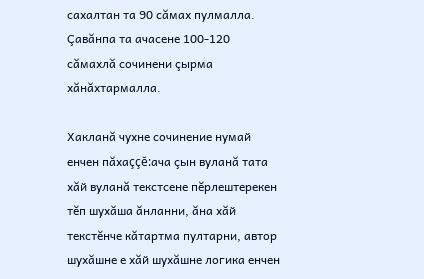сахалтан та 90 сăмах пулмалла.  Çавăнпа та ачасене 100-120 сăмахлă сочинени çырма хăнăхтармалла.

Хакланă чухне сочинение нумай енчен пăхаççĕ:ача çын вуланă тата хăй вуланă текстсене пĕрлештерекен тĕп шухăша ăнланни, ăна хăй текстĕнче кăтартма пултарни, автор шухăшне е хăй шухăшне логика енчен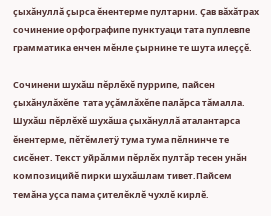çыхăнуллă çырса ĕнентерме пултарни. Çав вăхăтрах сочинение орфографипе пунктуаци тата пуплевпе грамматика енчен мĕнле çырнине те шута илеççĕ.

Сочинени шухăш пĕрлĕхĕ пуррипе, пайсен çыхăнулăхĕпе  тата уçăмлăхĕпе палăрса тăмалла. Шухăш пĕрлĕхĕ шухăша çыхăнуллă аталантарса ĕнентерме, пĕтĕмлетÿ тума тума пĕлнинче те сисĕнет. Текст уйрăлми пĕрлĕх пултăр тесен унăн композицийĕ пирки шухăшлам тивет.Пайсем темăна уçса пама çителĕклĕ чухлĕ кирлĕ.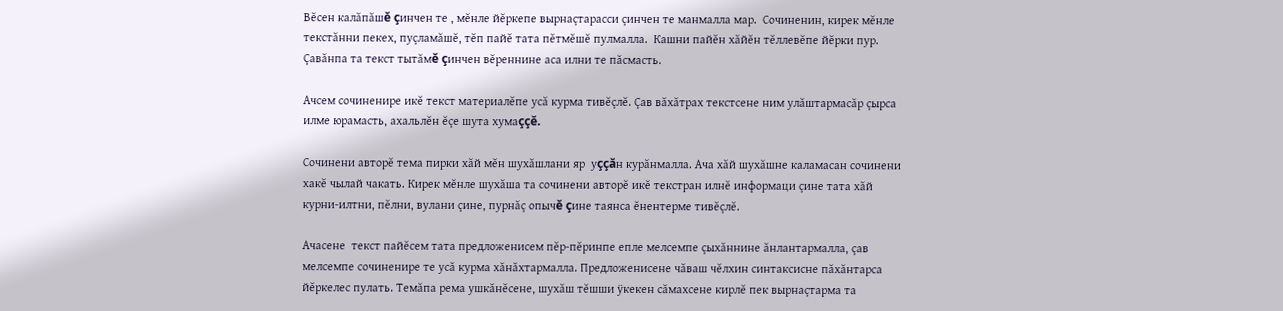Вĕсен калăпăшĕ çинчен те , мĕнле йĕркепе вырнаçтарасси çинчен те манмалла мар.  Сочиненин, кирек мĕнле текстăнни пекех, пуçламăшĕ, тĕп пайĕ тата пĕтмĕшĕ пулмалла.  Кашни пайĕн хăйĕн тĕллевĕпе йĕрки пур.  Çавăнпа та текст тытăмĕ çинчен вĕреннине аса илни те пăсмасть.

Ачсем сочиненире икĕ текст материалĕпе усă курма тивĕçлĕ. Çав вăхăтрах текстсене ним улăштармасăр çырса илме юрамасть, ахальлĕн ĕçе шута хумаççĕ.

Сочинени авторĕ тема пирки хăй мĕн шухăшлани яр  уççăн курăнмалла. Ача хăй шухăшне каламасан сочинени хакĕ чылай чакать. Кирек мĕнле шухăша та сочинени авторĕ икĕ текстран илнĕ информаци çине тата хăй  курни-илтни, пĕлни, вулани çине, пурнăç опычĕ çине таянса ĕнентерме тивĕçлĕ.

Ачасене  текст пайĕсем тата предложенисем пĕр-пĕринпе епле мелсемпе çыхăннине ăнлантармалла, çав мелсемпе сочиненире те усă курма хăнăхтармалла. Предложенисене чăваш чĕлхин синтаксисне пăхăнтарса йĕркелес пулать. Темăпа рема ушкăнĕсене, шухăш тĕшши ÿкекен сăмахсене кирлĕ пек вырнаçтарма та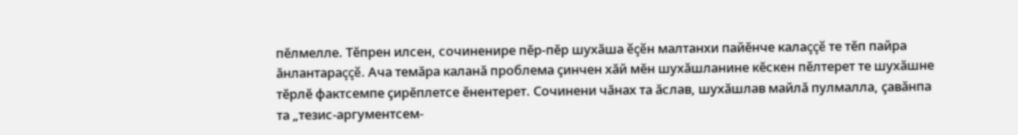пĕлмелле. Тĕпрен илсен, сочиненире пĕр-пĕр шухăша ĕçĕн малтанхи пайĕнче калаççĕ те тĕп пайра ăнлантараççĕ. Ача темăра каланă проблема çинчен хăй мĕн шухăшланине кĕскен пĕлтерет те шухăшне тĕрлĕ фактсемпе çирĕплетсе ĕнентерет. Сочинени чăнах та ăслав, шухăшлав майлă пулмалла, çавăнпа та „тезис-аргументсем-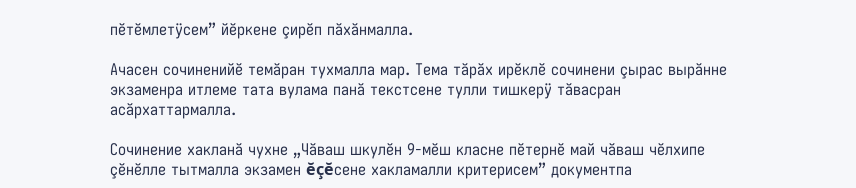пĕтĕмлетÿсем” йĕркене çирĕп пăхăнмалла.

Ачасен сочиненийĕ темăран тухмалла мар. Тема тăрăх ирĕклĕ сочинени çырас вырăнне экзаменра итлеме тата вулама панă текстсене тулли тишкерÿ тăвасран асăрхаттармалла.

Сочинение хакланă чухне „Чăваш шкулĕн 9-мĕш класне пĕтернĕ май чăваш чĕлхипе çĕнĕлле тытмалла экзамен ĕçĕсене хакламалли критерисем” документпа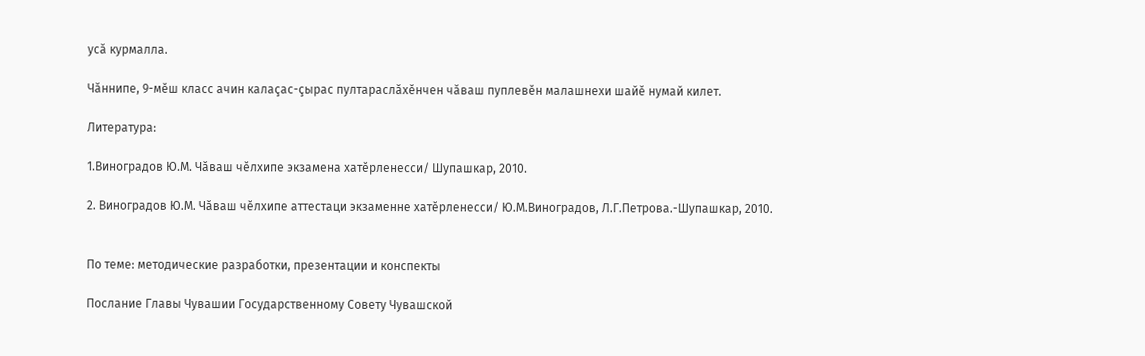усă курмалла.

Чăннипе, 9-мĕш класс ачин калаçас-çырас пултараслăхĕнчен чăваш пуплевĕн малашнехи шайĕ нумай килет.

Литература:

1.Виноградов Ю.М. Чăваш чĕлхипе экзамена хатĕрленесси/ Шупашкар, 2010.

2. Виноградов Ю.М. Чăваш чĕлхипе аттестаци экзаменне хатĕрленесси/ Ю.М.Виноградов, Л.Г.Петрова.-Шупашкар, 2010.


По теме: методические разработки, презентации и конспекты

Послание Главы Чувашии Государственному Совету Чувашской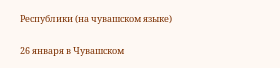Республики (на чувашском языке)

26 января в Чувашском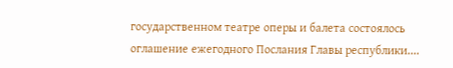государственном театре оперы и балета состоялось оглашение ежегодного Послания Главы республики....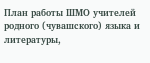План работы ШМО учителей родного (чувашского) языка и литературы,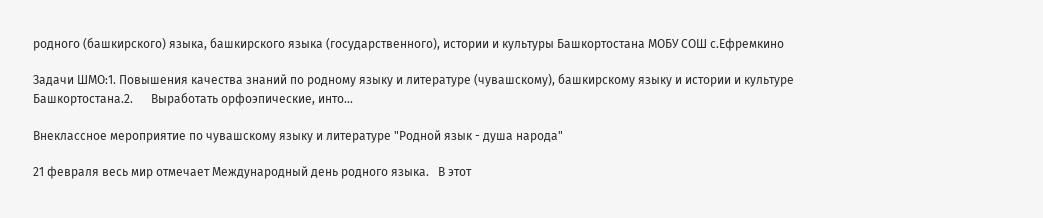родного (башкирского) языка, башкирского языка (государственного), истории и культуры Башкортостана МОБУ СОШ с.Ефремкино

Задачи ШМО:1. Повышения качества знаний по родному языку и литературе (чувашскому), башкирскому языку и истории и культуре Башкортостана.2.      Выработать орфоэпические, инто...

Внеклассное мероприятие по чувашскому языку и литературе "Родной язык - душа народа"

21 февраля весь мир отмечает Международный день родного языка.   В этот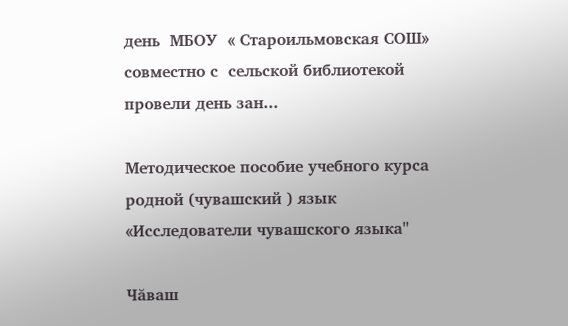день  МБОУ  « Староильмовская СОШ»  совместно с  сельской библиотекой провели день зан...

Методическое пособие учебного курса родной (чувашский ) язык «Исследователи чувашского языка"

Чăваш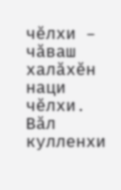чĕлхи – чăваш халăхĕн наци чĕлхи. Вăл кулленхи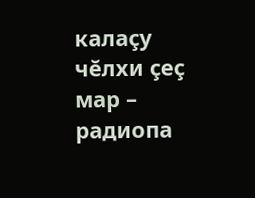калаçу чĕлхи çеç мар – радиопа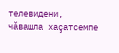телевидени, чăвашла хаçатсемпе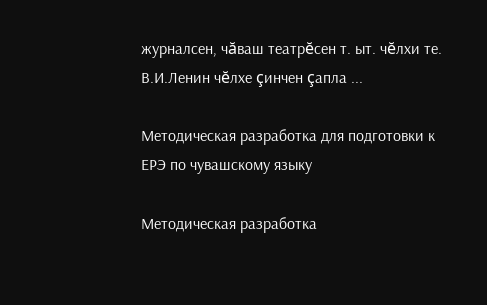журналсен, чăваш театрĕсен т. ыт. чĕлхи те. В.И.Ленин чĕлхе çинчен çапла ...

Методическая разработка для подготовки к ЕРЭ по чувашскому языку

Методическая разработка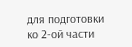для подготовки ко 2-ой части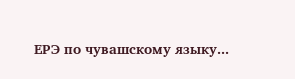ЕРЭ по чувашскому языку...